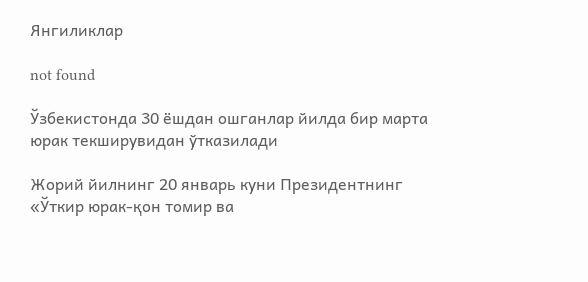Янгиликлар

not found

Ўзбекистонда 30 ёшдан ошганлар йилда бир марта юрак текширувидан ўтказилади

Жорий йилнинг 20 январь куни Президентнинг «Ўткир юрак-қон томир ва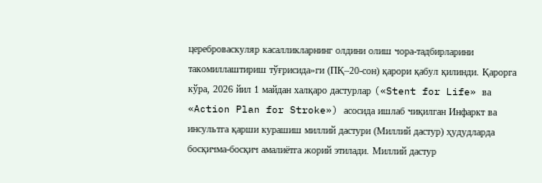цереброваскуляр касалликларнинг олдини олиш чора-тадбирларини такомиллаштириш тўғрисида»ги (ПҚ–20-сон) қарори қабул қилинди. Қарорга кўра, 2026 йил 1 майдан халқаро дастурлар («Stent for Life» ва «Action Plan for Stroke») асосида ишлаб чиқилган Инфаркт ва инсультга қарши курашиш миллий дастури (Миллий дастур) ҳудудларда босқичма-босқич амалиётга жорий этилади. Миллий дастур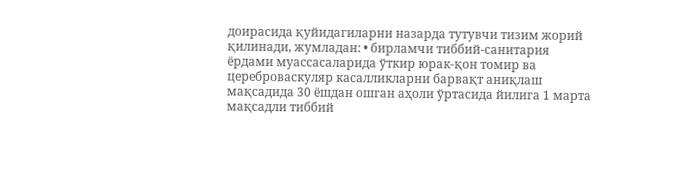доирасида қуйидагиларни назарда тутувчи тизим жорий қилинади, жумладан: • бирламчи тиббий-санитария ёрдами муассасаларида ўткир юрак-қон томир ва цереброваскуляр касалликларни барвақт аниқлаш мақсадида 30 ёшдан ошган аҳоли ўртасида йилига 1 марта мақсадли тиббий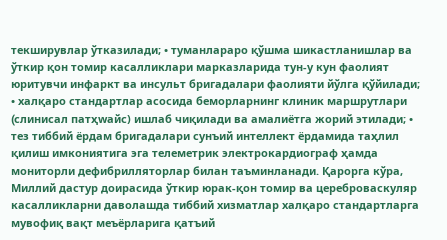текширувлар ўтказилади; • туманлараро қўшма шикастланишлар ва ўткир қон томир касалликлари марказларида тун-у кун фаолият юритувчи инфаркт ва инсульт бригадалари фаолияти йўлга қўйилади; • халқаро стандартлар асосида беморларнинг клиник маршрутлари (cлиниcал патҳwайс) ишлаб чиқилади ва амалиётга жорий этилади; • тез тиббий ёрдам бригадалари сунъий интеллект ёрдамида таҳлил қилиш имкониятига эга телеметрик электрокардиограф ҳамда мониторли дефибрилляторлар билан таъминланади. Қарорга кўра, Миллий дастур доирасида ўткир юрак-қон томир ва цереброваскуляр касалликларни даволашда тиббий хизматлар халқаро стандартларга мувофиқ вақт меъёрларига қатъий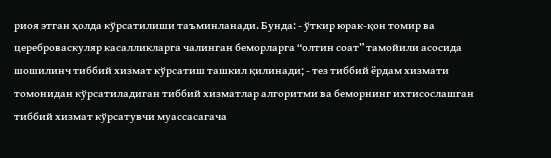риоя этган ҳолда кўрсатилиши таъминланади. Бунда: - ўткир юрак-қон томир ва цереброваскуляр касалликларга чалинган беморларга “олтин соат” тамойили асосида шошилинч тиббий хизмат кўрсатиш ташкил қилинади; - тез тиббий ёрдам хизмати томонидан кўрсатиладиган тиббий хизматлар алгоритми ва беморнинг ихтисослашган тиббий хизмат кўрсатувчи муассасагача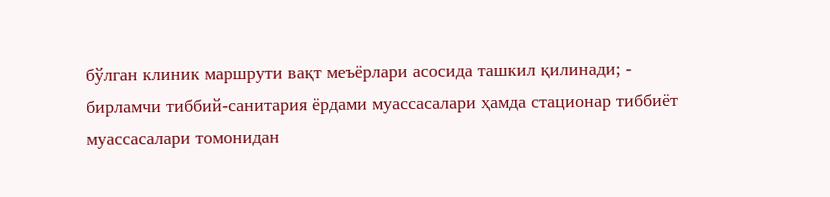бўлган клиник маршрути вақт меъёрлари асосида ташкил қилинади; - бирламчи тиббий-санитария ёрдами муассасалари ҳамда стационар тиббиёт муассасалари томонидан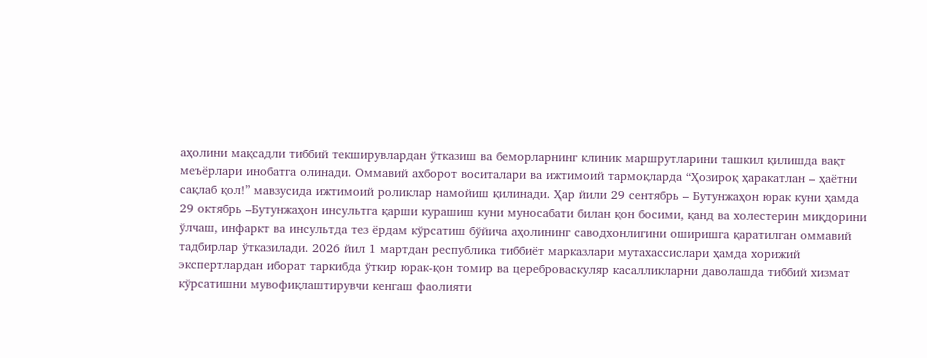аҳолини мақсадли тиббий текширувлардан ўтказиш ва беморларнинг клиник маршрутларини ташкил қилишда вақт меъёрлари инобатга олинади. Оммавий ахборот воситалари ва ижтимоий тармоқларда “Ҳозироқ ҳаракатлан – ҳаётни сақлаб қол!” мавзусида ижтимоий роликлар намойиш қилинади. Ҳар йили 29 сентябрь – Бутунжаҳон юрак куни ҳамда 29 октябрь –Бутунжаҳон инсультга қарши курашиш куни муносабати билан қон босими, қанд ва холестерин миқдорини ўлчаш, инфаркт ва инсультда тез ёрдам кўрсатиш бўйича аҳолининг саводхонлигини оширишга қаратилган оммавий тадбирлар ўтказилади. 2026 йил 1 мартдан республика тиббиёт марказлари мутахассислари ҳамда хорижий экспертлардан иборат таркибда ўткир юрак-қон томир ва цереброваскуляр касалликларни даволашда тиббий хизмат кўрсатишни мувофиқлаштирувчи кенгаш фаолияти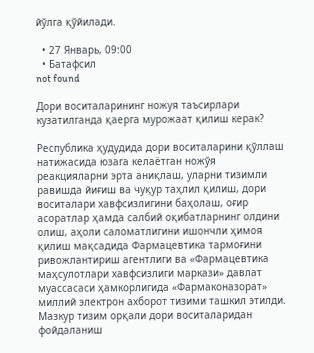йўлга қўйилади.

  • 27 Январь, 09:00
  • Батафсил
not found

Дори воситаларининг ножуя таъсирлари кузатилганда қаерга мурожаат қилиш керак?

Республика ҳудудида дори воситаларини қўллаш натижасида юзага келаётган ножўя реакцияларни эрта аниқлаш, уларни тизимли равишда йиғиш ва чуқур таҳлил қилиш, дори воситалари хавфсизлигини баҳолаш, оғир асоратлар ҳамда салбий оқибатларнинг олдини олиш, аҳоли саломатлигини ишончли ҳимоя қилиш мақсадида Фармацевтика тармоғини ривожлантириш агентлиги ва «Фармацевтика маҳсулотлари хавфсизлиги маркази» давлат муассасаси ҳамкорлигида «Фармаконазорат» миллий электрон ахборот тизими ташкил этилди. Мазкур тизим орқали дори воситаларидан фойдаланиш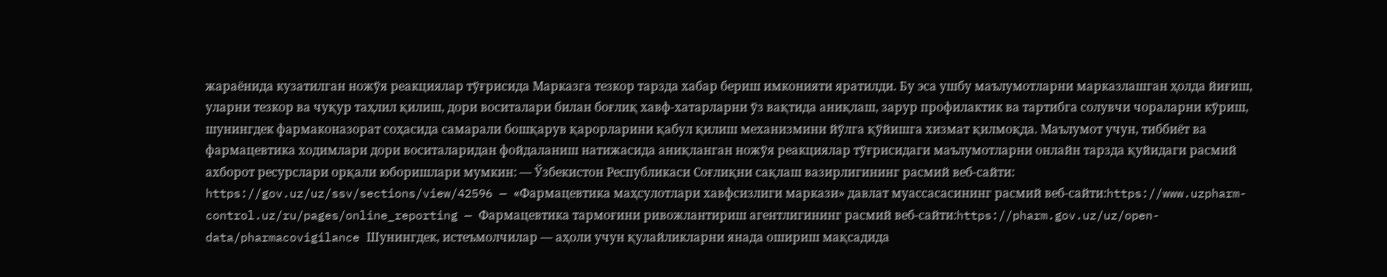жараёнида кузатилган ножўя реакциялар тўғрисида Марказга тезкор тарзда хабар бериш имконияти яратилди. Бу эса ушбу маълумотларни марказлашган ҳолда йиғиш, уларни тезкор ва чуқур таҳлил қилиш, дори воситалари билан боғлиқ хавф-хатарларни ўз вақтида аниқлаш, зарур профилактик ва тартибга солувчи чораларни кўриш, шунингдек фармаконазорат соҳасида самарали бошқарув қарорларини қабул қилиш механизмини йўлга қўйишга хизмат қилмоқда. Маълумот учун, тиббиёт ва фармацевтика ходимлари дори воситаларидан фойдаланиш натижасида аниқланган ножўя реакциялар тўғрисидаги маълумотларни онлайн тарзда қуйидаги расмий ахборот ресурслари орқали юборишлари мумкин: — Ўзбекистон Республикаси Соғлиқни сақлаш вазирлигининг расмий веб-сайти: https://gov.uz/uz/ssv/sections/view/42596 — «Фармацевтика маҳсулотлари хавфсизлиги маркази» давлат муассасасининг расмий веб-сайти:https://www.uzpharm-control.uz/ru/pages/online_reporting — Фармацевтика тармоғини ривожлантириш агентлигининг расмий веб-сайти:https://pharm.gov.uz/uz/open-data/pharmacovigilance Шунингдек, истеъмолчилар — аҳоли учун қулайликларни янада ошириш мақсадида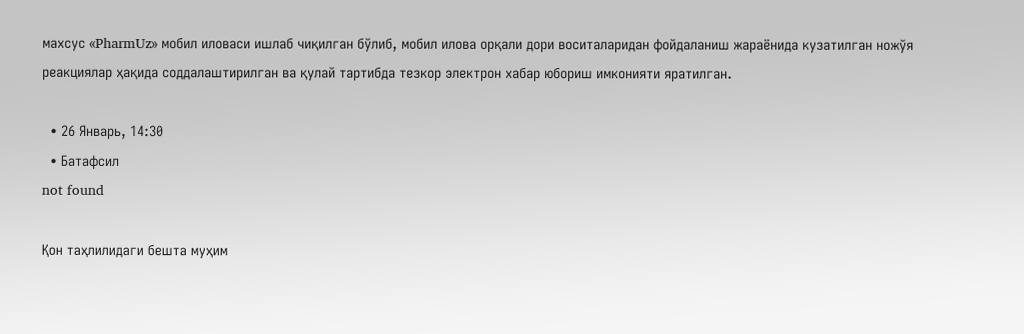махсус «PharmUz» мобил иловаси ишлаб чиқилган бўлиб, мобил илова орқали дори воситаларидан фойдаланиш жараёнида кузатилган ножўя реакциялар ҳақида соддалаштирилган ва қулай тартибда тезкор электрон хабар юбориш имконияти яратилган.

  • 26 Январь, 14:30
  • Батафсил
not found

Қон таҳлилидаги бешта муҳим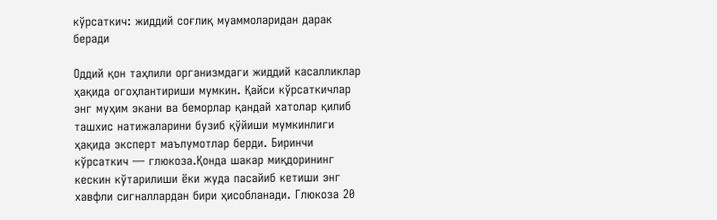кўрсаткич: жиддий соғлиқ муаммоларидан дарак беради

Оддий қон таҳлили организмдаги жиддий касалликлар ҳақида огоҳлантириши мумкин. Қайси кўрсаткичлар энг муҳим экани ва беморлар қандай хатолар қилиб ташхис натижаларини бузиб қўйиши мумкинлиги ҳақида эксперт маълумотлар берди. Биринчи кўрсаткич — глюкоза.Қонда шакар миқдорининг кескин кўтарилиши ёки жуда пасайиб кетиши энг хавфли сигналлардан бири ҳисобланади. Глюкоза 20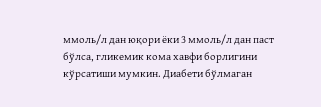ммоль/л дан юқори ёки 3 ммоль/л дан паст бўлса, гликемик кома хавфи борлигини кўрсатиши мумкин. Диабети бўлмаган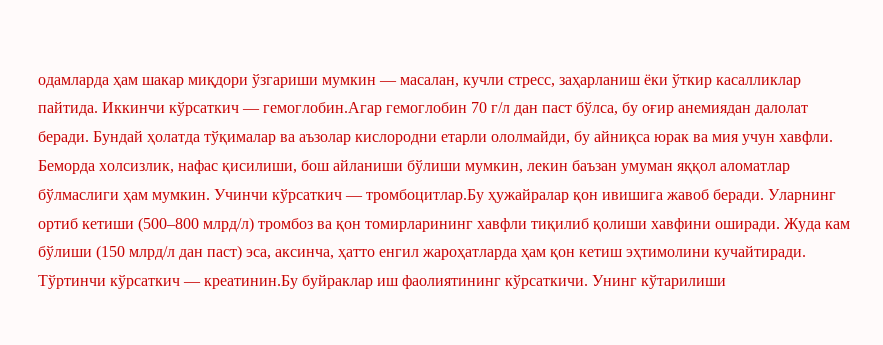одамларда ҳам шакар миқдори ўзгариши мумкин — масалан, кучли стресс, заҳарланиш ёки ўткир касалликлар пайтида. Иккинчи кўрсаткич — гемоглобин.Агар гемоглобин 70 г/л дан паст бўлса, бу оғир анемиядан далолат беради. Бундай ҳолатда тўқималар ва аъзолар кислородни етарли ололмайди, бу айниқса юрак ва мия учун хавфли. Беморда холсизлик, нафас қисилиши, бош айланиши бўлиши мумкин, лекин баъзан умуман яққол аломатлар бўлмаслиги ҳам мумкин. Учинчи кўрсаткич — тромбоцитлар.Бу ҳужайралар қон ивишига жавоб беради. Уларнинг ортиб кетиши (500–800 млрд/л) тромбоз ва қон томирларининг хавфли тиқилиб қолиши хавфини оширади. Жуда кам бўлиши (150 млрд/л дан паст) эса, аксинча, ҳатто енгил жароҳатларда ҳам қон кетиш эҳтимолини кучайтиради. Тўртинчи кўрсаткич — креатинин.Бу буйраклар иш фаолиятининг кўрсаткичи. Унинг кўтарилиши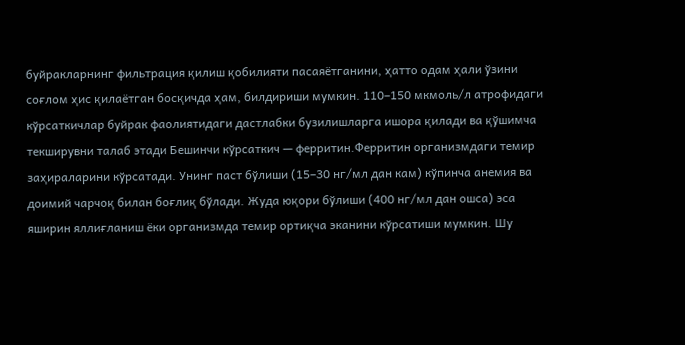буйракларнинг фильтрация қилиш қобилияти пасаяётганини, ҳатто одам ҳали ўзини соғлом ҳис қилаётган босқичда ҳам, билдириши мумкин. 110–150 мкмоль/л атрофидаги кўрсаткичлар буйрак фаолиятидаги дастлабки бузилишларга ишора қилади ва қўшимча текширувни талаб этади Бешинчи кўрсаткич — ферритин.Ферритин организмдаги темир заҳираларини кўрсатади. Унинг паст бўлиши (15–30 нг/мл дан кам) кўпинча анемия ва доимий чарчоқ билан боғлиқ бўлади. Жуда юқори бўлиши (400 нг/мл дан ошса) эса яширин яллиғланиш ёки организмда темир ортиқча эканини кўрсатиши мумкин. Шу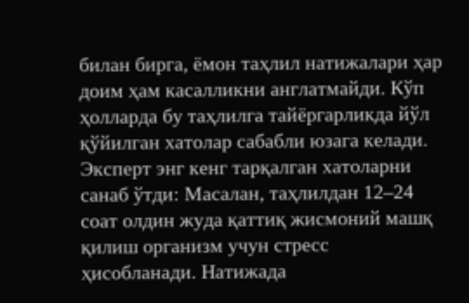билан бирга, ёмон таҳлил натижалари ҳар доим ҳам касалликни англатмайди. Кўп ҳолларда бу таҳлилга тайёргарликда йўл қўйилган хатолар сабабли юзага келади. Эксперт энг кенг тарқалган хатоларни санаб ўтди: Масалан, таҳлилдан 12–24 соат олдин жуда қаттиқ жисмоний машқ қилиш организм учун стресс ҳисобланади. Натижада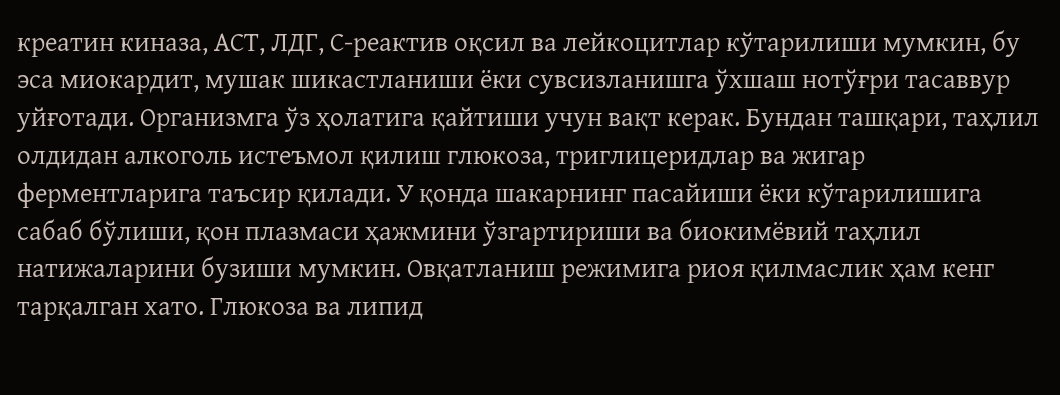креатин киназа, АСТ, ЛДГ, С-реактив оқсил ва лейкоцитлар кўтарилиши мумкин, бу эса миокардит, мушак шикастланиши ёки сувсизланишга ўхшаш нотўғри тасаввур уйғотади. Организмга ўз ҳолатига қайтиши учун вақт керак. Бундан ташқари, таҳлил олдидан алкоголь истеъмол қилиш глюкоза, триглицеридлар ва жигар ферментларига таъсир қилади. У қонда шакарнинг пасайиши ёки кўтарилишига сабаб бўлиши, қон плазмаси ҳажмини ўзгартириши ва биокимёвий таҳлил натижаларини бузиши мумкин. Овқатланиш режимига риоя қилмаслик ҳам кенг тарқалган хато. Глюкоза ва липид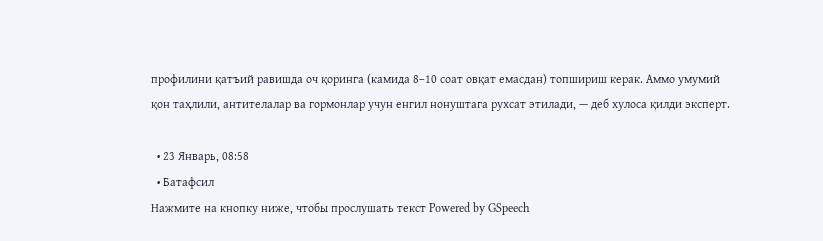профилини қатъий равишда оч қоринга (камида 8–10 соат овқат емасдан) топшириш керак. Аммо умумий қон таҳлили, антителалар ва гормонлар учун енгил нонуштага рухсат этилади, — деб хулоса қилди эксперт.

  • 23 Январь, 08:58
  • Батафсил
Нажмите на кнопку ниже, чтобы прослушать текст Powered by GSpeech